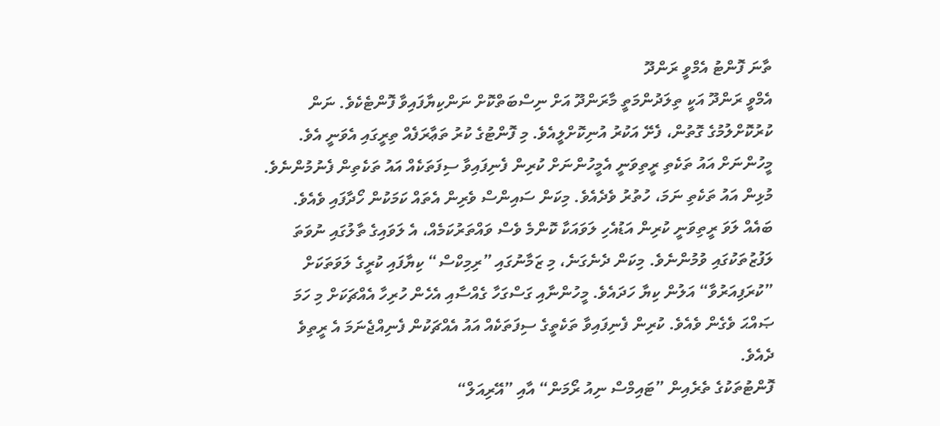ތާނަ ފޮންޓު އެމްވީ ރަންދޫ
އެމްވީ ރަންދޫ އަކީ ތިލަދުންމަތީ މާރަންދޫ އަށް ނިސްބަތްކޮށް ނަންކިޔާފައިވާ ފޮންޓެކެވެ. ނަން ކުރުކޮށްލުމުގެ ގޮތުން، ފެށޭ އަކުރު އުނިކޮށްލީއެވެ. މި ފޮންޓުގެ ކުރު ތަޢާރަފެއް ތިރީގައި އެވަނީ އެވެ.
މީހުންނަށް އައު ތަކެތި ރީތިވަނީ އެމީހުންނަށް ކުރިން ފެނިފައިވާ ސިފަތަކެއް އައު ތަކެތިން ފެނުމުންނެވެ. މުޅިން އައު ތަކެތި ނަމަ، ހުތުރު ވެދެއެވެ. މިކަން ސައިންސް ވެރިން އެތައް ކަމަކުން ހޯދާފައި ވެއެވެ. ބައެއް ލަވަ ރީތިވަނީ ކުރިން އަޑުއެހި ލަވައަކާ ކޮންމެ ވެސް ވައްތަރުކަމެއް، އެ ލަވައިގެ ތާލުގައި ނުވަތަ ލަފުޒުތަކުގައި ވުމުންނެވެ. މިކަން ދެނެގަނެ، މި ޒަމާނުގައި ”ރިމިކްސް“ ކިޔާފައި ކުރީގެ ލަވަތަކަށް ”ކުރަފިއަރުވާ“ އަލުން ކިޔާ ހަދައެވެ. މީހުންނާއި ގަސްގަހާ ގެއްސާއި އެހެން ހުރިހާ އެއްޗަކަށް މި ހަމަ ޞައްޙަ ވެގެން ވެއެވެ. ކުރިން ފެނިފައިވާ ތަކެތީގެ ސިފަތަކެއް އައު އެއްޗަކުން ފެނިއްޖެނަމަ އެ ރީތިވެ ދެއެވެ.
ފޮންޓުތަކުގެ ތެރެއިން ”ޓައިމްސް ނިއު ރޯމަން“ އާއި ”އޭރިއަލް“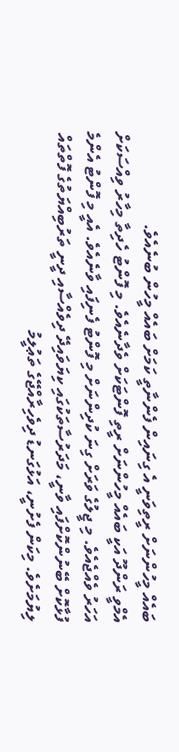ބައެއް މީހުންނަށް ރީތިވަނީ އެ ގިނައިން ފެންނާތީ ކަމަށް ބައެއް މީހުން ބުނެއެވެ.
އެމްވީ ރަންދޫ އަކީ ބައެއް މީހުންނަށް ރީތި ފޮންޓަކަށް ވެދާނެއެވެ. މި ފޮންޓު ހެދިތާ މިހާރު ވިއްސަކަށް އަހަރު ވެއްޖެއެވެ. މި ޖީލުގެ ވަރަށް ގިނަ ކުދިންނަށް މި ފޮންޓު ފެނިފައި ވާނެއެވެ. އެއީ މި ފޮންޓު އެންމެ ފުޅާކޮށް ބޭނުންކޮށްފައި ވާނީ، މަދަރުސާތަކުގައި ކިޔަވައިދޭ ދިވެއްސާއި ދީނީ ތަރުބިއްޔަތުގެ ފޮތްތައް ލިޔުމަށެވެ. މިކަން ފެށުނީ، އަޅުގަނޑު ދިވެހިރާއްޖޭގެ ތަޢުލީމު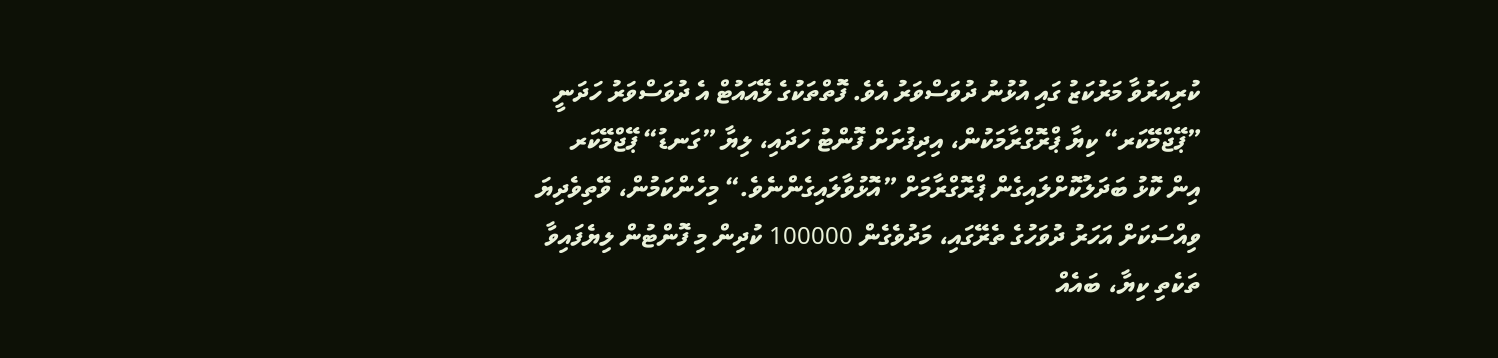ކުރިއަރުވާ މަރުކަޒު ގައި އުޅުނު ދުވަސްވަރު އެވެ. ފޮތްތަކުގެ ލޭއައުޓް އެ ދުވަސްވަރު ހަދަނީ ”ޕޭޖްމޭކަރ“ ކިޔާ ޕްރޮގްރާމަކުން، އިދިފުށަށް ފޮންޓު ހަދައި، ލިޔާ ”ގަނޑު“ ޕޭޖްމޭކަރ އިން ކޮޅު ބަދަލުކޮށްލައިގެން ޕްރޮގްރާމަށް ”އޮޅުވާލައިގެންނެވެ.“ މިހެންކަމުން، ވޭތިވެދިޔަ ވިއްސަކަށް އަހަރު ދުވަހުގެ ތެރޭގައި، މަދުވެގެން 100000 ކުދިން މި ފޮންޓުން ލިޔެފައިވާ ތަކެތި ކިޔާ، ބައެއް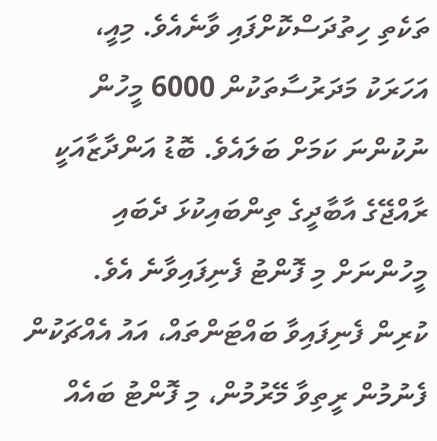ތަކެތި ހިތުދަސްކޮށްފައި ވާނެއެވެ. މިއީ، އަހަރަކު މަދަރުސާތަކުން 6000 މީހުން ނުކުންނަ ކަމަށް ބަލައެވެ. ބޮޑު އަންދާޒާއަކީ ރާއްޖޭގެ އާބާދީގެ ތިންބައިކުޅަ ދެބައި މީހުންނަށް މި ފޮންޓު ފެނިފައިވާނެ އެވެ.
ކުރިން ފެނިފައިވާ ބައްޓަންތައް، އައު އެއްޗަކުން ފެނުމުން ރީތިވާ މޭރުމުން، މި ފޮންޓު ބައެއް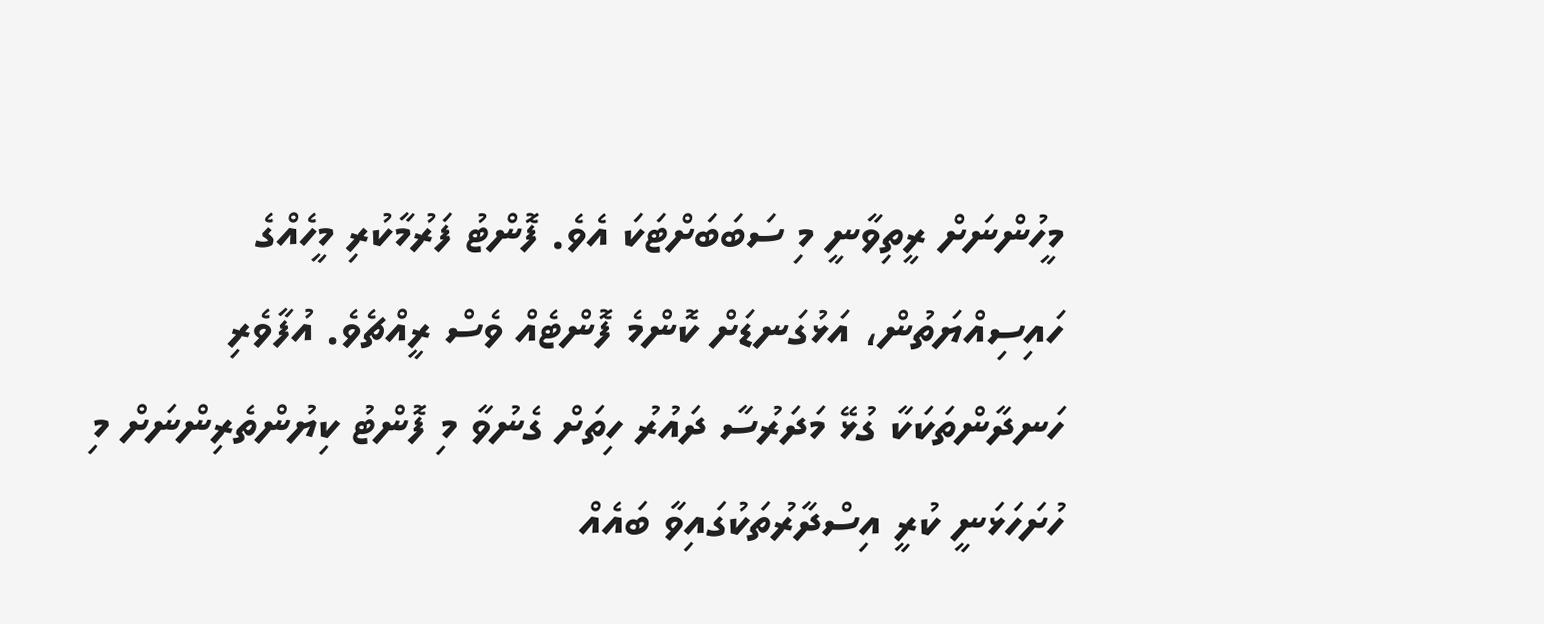މީހުންނަށް ރީތިވާނީ މި ސަބަބަށްޓަކަ އެވެ. ފޮންޓު ފަރުމާކުރި މީހެއްގެ ހައިސިއްޔަތުން، އަޅުގަނޑަށް ކޮންމެ ފޮންޓެއް ވެސް ރީއްޗެވެ. އުފާވެރި ހަނދާންތަކަކާ ގުޅޭ މަދަރުސާ ދައުރު ހިތަށް ގެނުވާ މި ފޮންޓު ކިޔުންތެރިންނަށް މި ހުށަހަޅަނީ ކުރީ އިސްދާރުތަކުގައިވާ ބައެއް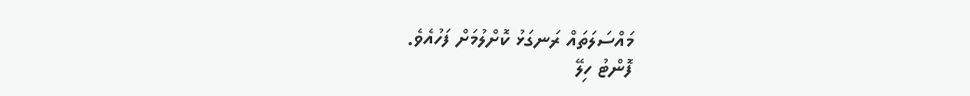މައްސަލަތައް ރަނގަޅު ކޮށްލުމަށް ފަހުއެވެ.
ފޮންޓު ހިލޭ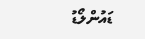ޑައުންލޯޑު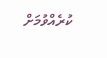ކުރެއްވުމަށް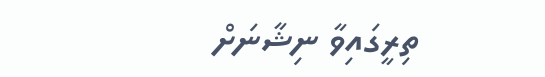ތިރީގައިވާ ނިޝާނަށް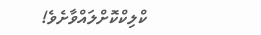ކްލިކްކޮށްލައްވާށެވެ!